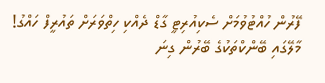ފޭރުން ހުއްޓުވުމަށް ސެކިއުރިޓީ ގާޑް ދެއްކި ހިތްވަރަށް ތައުރީފް ހައްގު!
މާލޭގައި ބޭންކްތަކުގެ ބޭރުން ގިނަ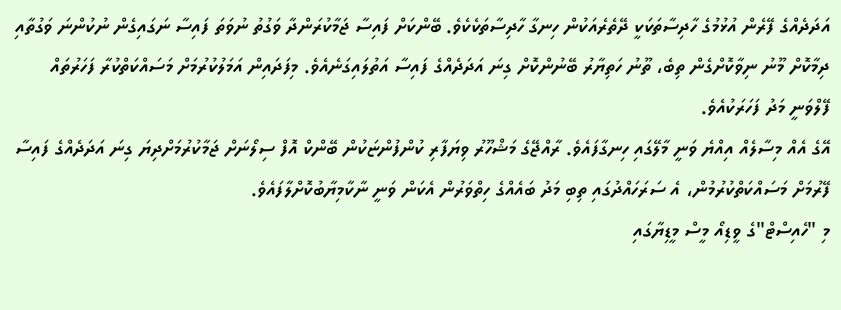އަދަދެއްގެ ފޭރެން އުޅުމުގެ ހާދިސާތަކަކީ ދޭތެރެއަކުން ހިނގާ ހާދިސާތަކެކެވެ. ބޭންކަށް ފައިސާ ޖަމާކުރަންދާ ވަގުތު ނުވަތަ ފައިސާ ނަގައިގެން ނުކުންނަ ވަގުތާއި ދިމާކޮށް މޫނު ނިވާކޮށްގެން ތިބެ، ތޫނު ހަތިޔާރު ބޭނުންކޮށް ގިނަ އަދަދެއްގެ ފައިސާ އަތުލައިގަނެއެވެ. މިފަދައިން އަމަލުކުރުމަށް މަސައްކަތްކުރާ ފަހަރުތައް ފޭލްވަނީ މަދު ފަހަރަކުއެވެ.
އޭގެ އެއް މިސާލެއް އިއްޔެ ވަނީ މާލޭގައި ހިނގާފައެވެ. ރާއްޖޭގެ މަޝްހޫރު ވިޔަފާރި ކުންފުންޏަކުން ބޭންކް އޮފް ސިލޯނަށް ޖަމާކުރުމަށްދިޔަ ގިނަ އަދަދެއްގެ ފައިސާ ފޭރުމަށް މަސައްކަތްކުރުމުން، އެ ސަރަހައްދުގައި ތިބި މަދު ބައެއްގެ ހިތްވަރުން އެކަން ވަނީ ނާކާމިޔާބުކޮށްލާފައެވެ.
މި "ހެއިސްޓް"ގެ ވީޑިއޯ މީސް މީޑިޔާގައި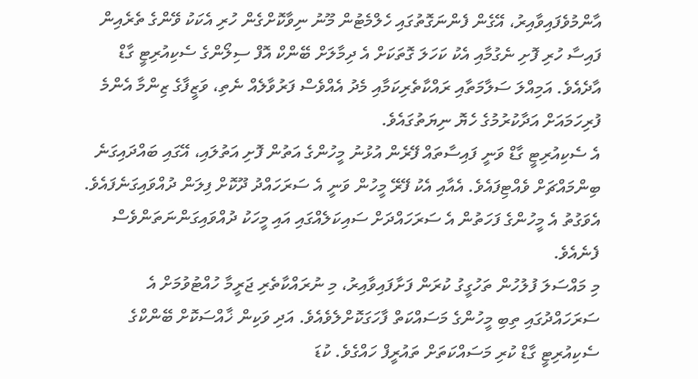އާންމުވެފައިވާއިރު، އޭގެން ފެންނަގޮތުގައި ހެލްމެޓުން މޫނު ނިވާކޮށްގެން ހުރި އެކަކު ވޭންގެ ތެރެއިން ފައިސާ ހުރި ފޮށި ނެގުމާއި އެކު ކަހަލަ ގޮތަކަށް އެ ދިމާލަށް ބޭންކް އޮފް ސިލޯންގެ ސެކިއުރިޓީ ގާޑް އާދެއެވެ. އަމިއްލަ ސަލާމަތާއި ރައްކާތެރިކަމާއި މެދު އެއްވެސް ފަރުވާލެއް ނެތި، ވަޒީފާގެ ޒިންމާ އެންމެ ފުރިހަމައަށް އަދާކުރުމުގެ ހެޔޮ ނިޔަތުގައެވެ.
އެ ސެކިއުރިޓީ ގާޑް ވަނީ ފައިސާތައް ފޭރެން އުޅުނު މީހުންގެ އަތުން ފޮށި އަތުލައި، އޭގައި ބައްދައިގަނެ ބިންމައްޗަށް ވެއްޓިފައެވެ. އެއާއި އެކު ފޭރޭ މީހުން ވަނީ އެ ސަރަހައްދު ދޫކޮށް ފިލަން ދުއްވައިގަނެފައެވެ. އެވަގުތު އެ މީހުންގެ ފަހަތުން އެ ސަރަހައްދަށް ސައިކަލެއްގައި އައި މީހަކު ދުއްވައިގަންނަތަންވެސް ފެނެއެވެ.
މި މައްސަލަ ފުލުހުން ތަހުގީގު ކުރަން ފަށާފައިވާއިރު، މި ނުރައްކާތެރި ޖަރީމާ ހުއްޓުވުމަށް އެ ސަރަހައްދުގައި ތިބި މީހުންގެ މަސައްކަތް ފާހަގަކޮށްލެވެއެވެ. އަދި ވަކިން ޚާއްސަކޮށް ބޭންކްގެ ސެކިއުރިޓީ ގާޑް ކުރި މަސައްކަތަށް ތައުރީފް ހައްގެވެ. ކުޑަ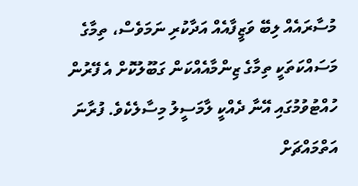މުސާރައެއް ލިބޭ ވަޒީފާއެއް އަދާކުރި ނަމަވެސް، ތިމާގެ މަސައްކަތަކީ ތިމާގެ ޒިންމާއެއްކަން ގަބޫލުކޮށް އެ ފޭރުން ހުއްޓުވުމުގައި އޭނާ ދެއްކީ ލާމަސީލު މިސާލެކެވެ. ފުރާނަ އަތްމައްޗަށް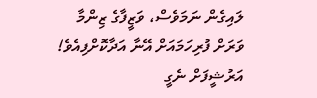ލައިގެން ނަމަވެސް، ވަޒީފާގެ ޒިންމާ ވަރަށް ފުރިހަމައަށް އޭނާ އަދާކޮށްފިއެވެ!
އަރުޝީފަށް ނެގީ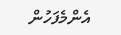އެންމެފަހުން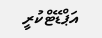އަޕްޑޭޓްކުރީ